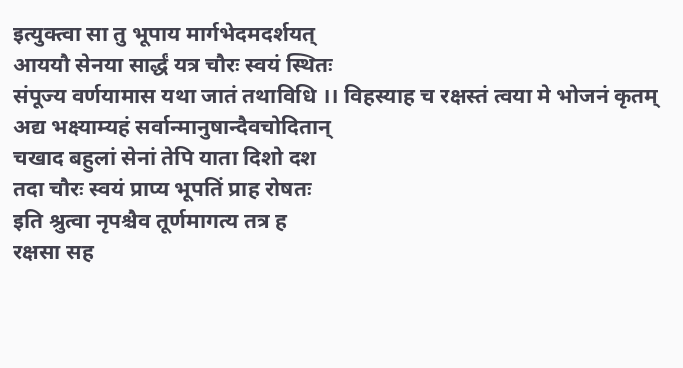इत्युक्त्वा सा तु भूपाय मार्गभेदमदर्शयत्
आययौ सेनया सार्द्धं यत्र चौरः स्वयं स्थितः
संपूज्य वर्णयामास यथा जातं तथाविधि ।। विहस्याह च रक्षस्तं त्वया मे भोजनं कृतम्
अद्य भक्ष्याम्यहं सर्वान्मानुषान्दैवचोदितान्
चखाद बहुलां सेनां तेपि याता दिशो दश
तदा चौरः स्वयं प्राप्य भूपतिं प्राह रोषतः
इति श्रुत्वा नृपश्चैव तूर्णमागत्य तत्र ह
रक्षसा सह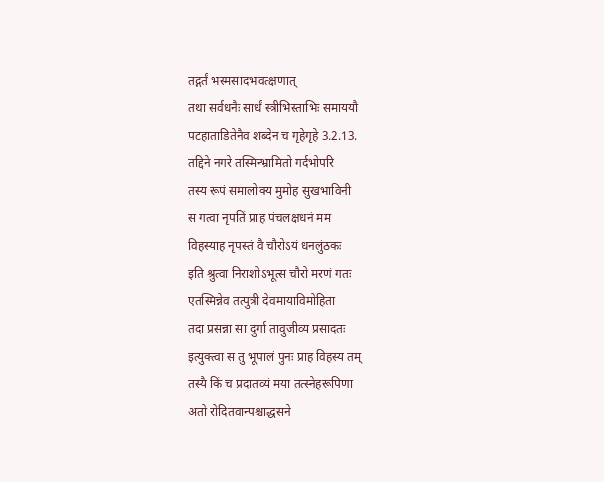तद्गर्तं भस्मसादभवत्क्षणात्
तथा सर्वधनैः सार्धं स्त्रीभिस्ताभिः समाययौ
पटहाताडितेनैव शब्देन च गृहेगृहे 3.2.13.
तद्दिने नगरे तस्मिन्भ्रामितो गर्दभोपरि
तस्य रूपं समालोक्य मुमोह सुखभाविनी
स गत्वा नृपतिं प्राह पंचलक्षधनं मम
विहस्याह नृपस्तं वै चौरोऽयं धनलुंठकः
इति श्रुत्वा निराशोऽभूत्स चौरो मरणं गतः
एतस्मिन्नेव तत्पुत्री देवमायाविमोहिता
तदा प्रसन्ना सा दुर्गा तावुजीव्य प्रसादतः
इत्युक्त्वा स तु भूपालं पुनः प्राह विहस्य तम्
तस्यै किं च प्रदातव्यं मया तत्स्नेहरूपिणा
अतो रोदितवान्पश्चाद्धसने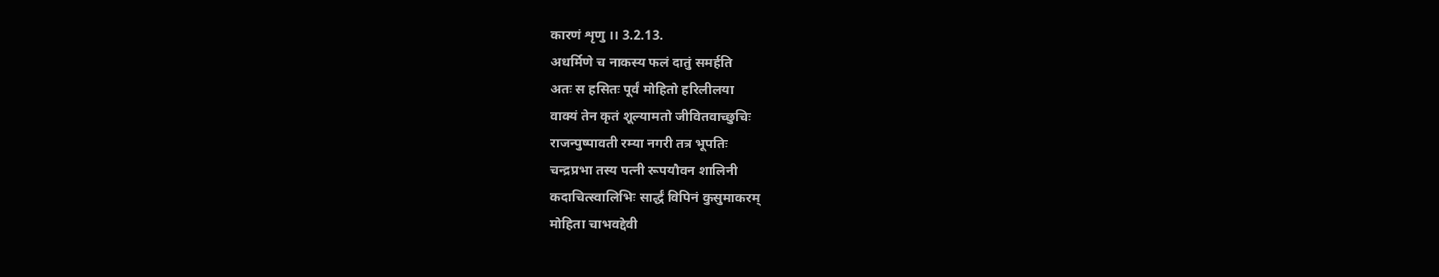कारणं शृणु ।। 3.2.13.
अधर्मिणे च नाकस्य फलं दातुं समर्हति
अतः स हसितः पूर्वं मोहितो हरिलीलया
वाक्यं तेन कृतं शूल्यामतो जीवितवाच्छुचिः
राजन्पुष्पावती रम्या नगरी तत्र भूपतिः
चन्द्रप्रभा तस्य पत्नी रूपयौवन शालिनी
कदाचित्स्वालिभिः सार्द्धं विपिनं कुसुमाकरम्
मोहिता चाभवद्देवी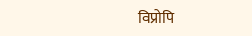विप्रोपि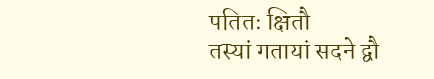पतितः क्षितौ
तस्यां गतायां सदने द्वौ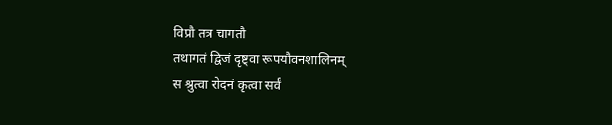विप्रौ तत्र चागतौ
तथागतं द्विजं दृष्ट्वा रूपयौवनशालिनम्
स श्रुत्वा रोदनं कृत्वा सर्वं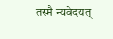तस्मै न्यवेदयत्